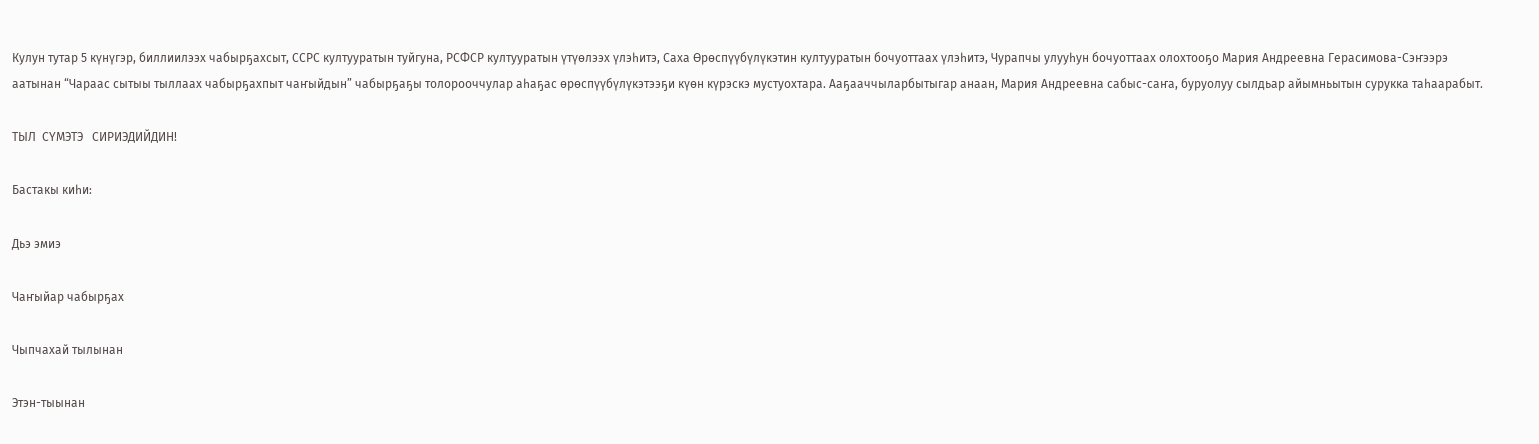Кулун тутар 5 күнүгэр, биллиилээх чабырҕахсыт, ССРС култууратын туйгуна, РСФСР култууратын үтүөлээх үлэһитэ, Саха Өрөспүүбүлүкэтин култууратын бочуоттаах үлэһитэ, Чурапчы улууһун бочуоттаах олохтооҕо Мария Андреевна Герасимова-Сэҥээрэ аатынан “Чараас сытыы тыллаах чабырҕахпыт чаҥыйдын” чабырҕаҕы толорооччулар аһаҕас өрөспүүбүлүкэтээҕи күөн күрэскэ мустуохтара. Ааҕааччыларбытыгар анаан, Мария Андреевна сабыс-саҥа, буруолуу сылдьар айымньытын сурукка таһаарабыт.

ТЫЛ  СҮМЭТЭ   СИРИЭДИЙДИН!

Бастакы киһи:

Дьэ эмиэ

Чаҥыйар чабырҕах

Чыпчахай тылынан

Этэн-тыынан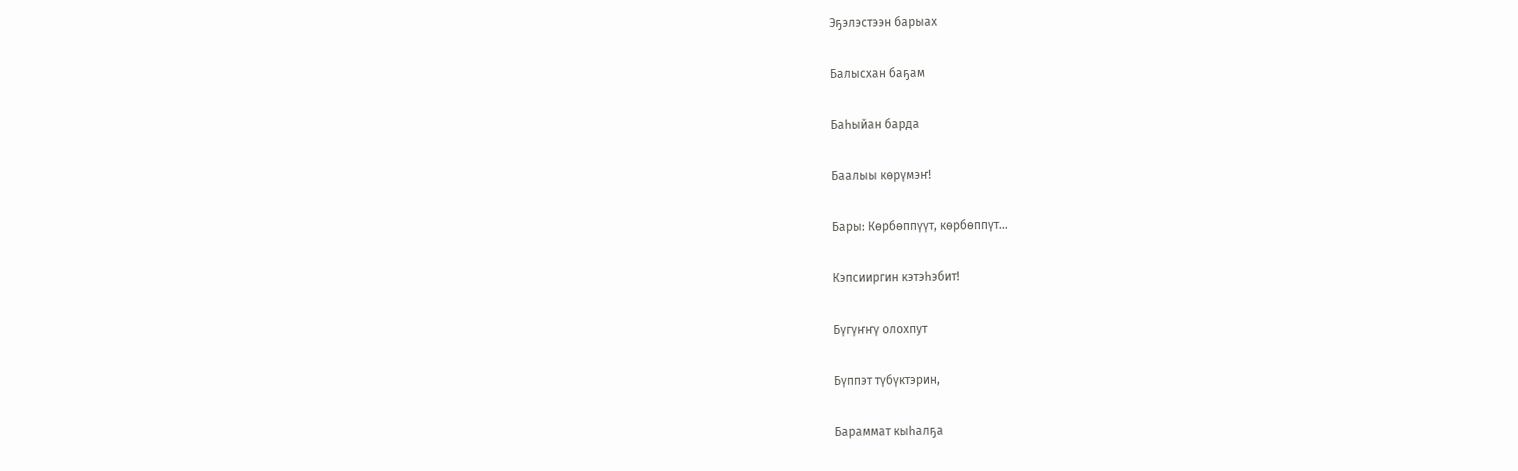Эҕэлэстээн барыах

Балысхан баҕам

Баһыйан барда

Баалыы көрүмэҥ!

Бары: Көрбөппүүт, көрбөппүт…

Кэпсииргин кэтэһэбит!

Бүгүҥҥү олохпут

Бүппэт түбүктэрин,

Бараммат кыһалҕа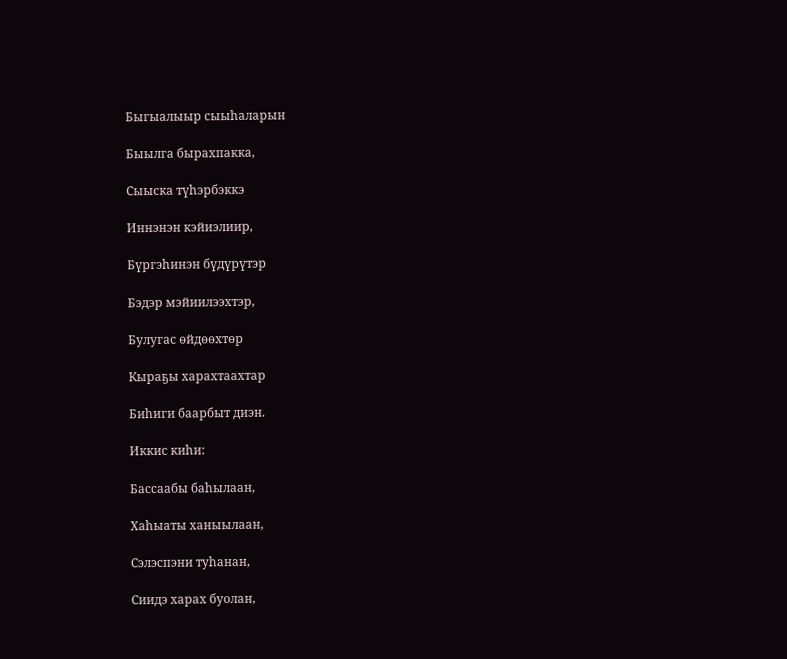Быгыалыыр сыыһаларын

Быылга бырахпакка,

Сыыска түһэрбэккэ

Иннэнэн кэйиэлиир,

Бүргэһинэн бүдүрүтэр

Бэдэр мэйиилээхтэр,

Булугас өйдөөхтөр

Кыраҕы харахтаахтар

Биһиги баарбыт диэн.

Иккис киһи:

Бассаабы баһылаан,

Хаһыаты ханыылаан,

Сэлэспэни туһанан,

Сиидэ харах буолан,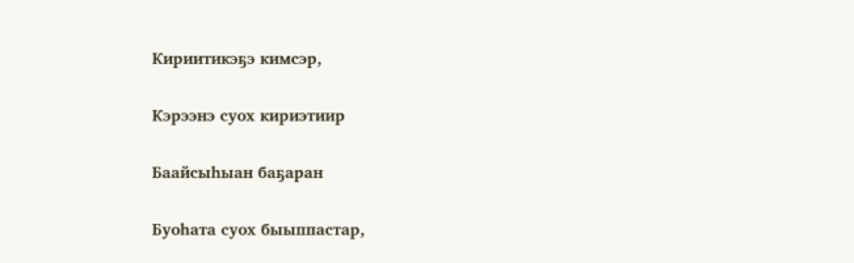Кириитикэҕэ кимсэр,

Кэрээнэ суох кириэтиир

Баайсыһыан баҕаран

Буоһата суох быыппастар,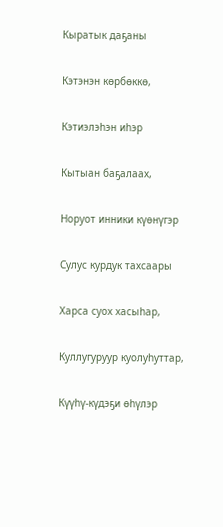Кыратык даҕаны

Кэтэнэн көрбөккө,

Кэтиэлэһэн иһэр

Кытыан баҕалаах,

Норуот инники күөнүгэр

Сулус курдук тахсаары

Харса суох хасыһар,

Куллугуруур куолуһуттар,

Күүһү-күдэҕи өһүлэр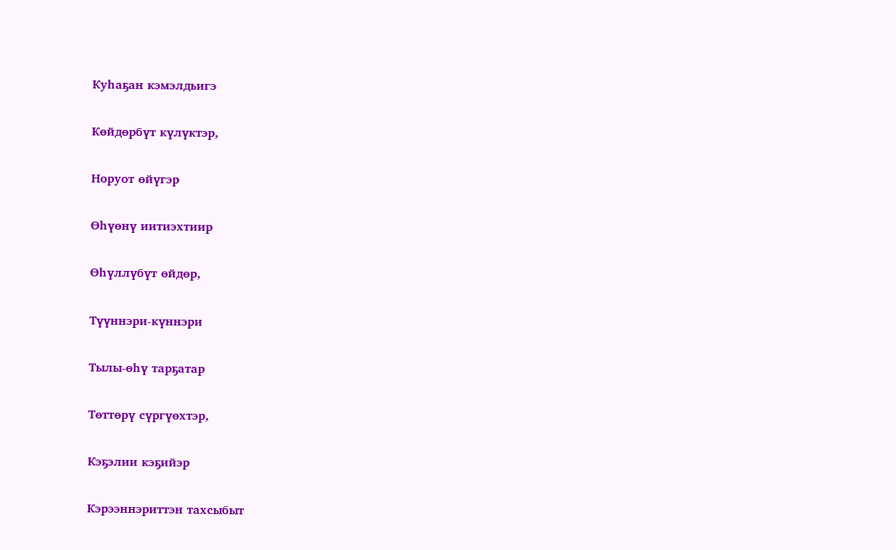Куһаҕан кэмэлдьигэ

Көйдөрбүт күлүктэр,

Норуот өйүгэр

Өһүөнү иитиэхтиир

Өһүллүбүт өйдөр,

Түүннэри-күннэри

Тылы-өһү тарҕатар

Төттөрү сүргүөхтэр,

Кэҕэлии кэҕийэр

Кэрээннэриттэн тахсыбыт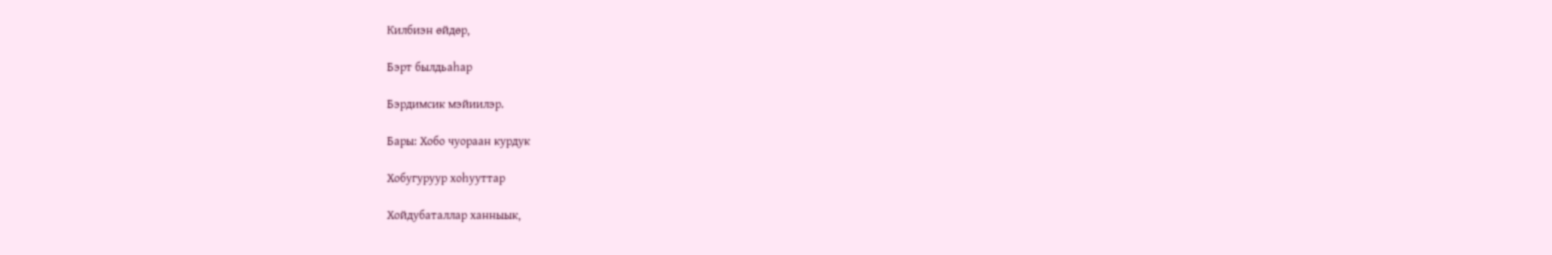Килбиэн өйдөр,

Бэрт былдьаһар

Бэрдимсик мэйиилэр.

Бары: Хобо чуораан курдук

Хобугуруур хоһууттар

Хойдубаталлар ханныык,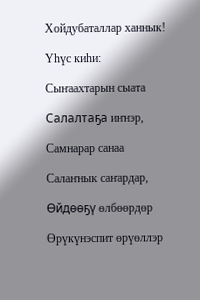Хойдубаталлар ханнык!

Үһүс киһи:

Сыҥаахтарын сыата

Салалтаҕа иҥнэр,

Самнарар санаа

Салаҥнык саҥардар,

Өйдөөҕү өлбөөрдөр

Өрүкүнэспит өрүөллэр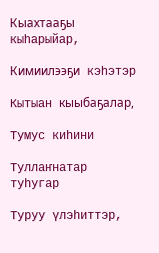Кыахтааҕы кыһарыйар,

Кимиилээҕи кэһэтэр

Кытыан кыыбаҕалар,

Тумус киһини

Туллаҥнатар туһугар

Туруу үлэһиттэр,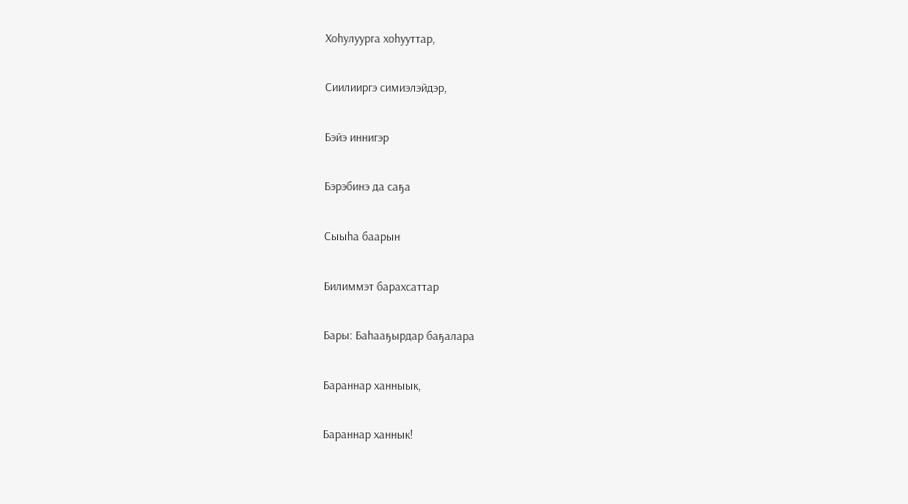Хоһулуурга хоһууттар,

Сиилииргэ симиэлэйдэр,

Бэйэ иннигэр

Бэрэбинэ да саҕа

Сыыһа баарын

Билиммэт барахсаттар

Бары: Баһааҕырдар баҕалара

Бараннар ханныык,

Бараннар ханнык!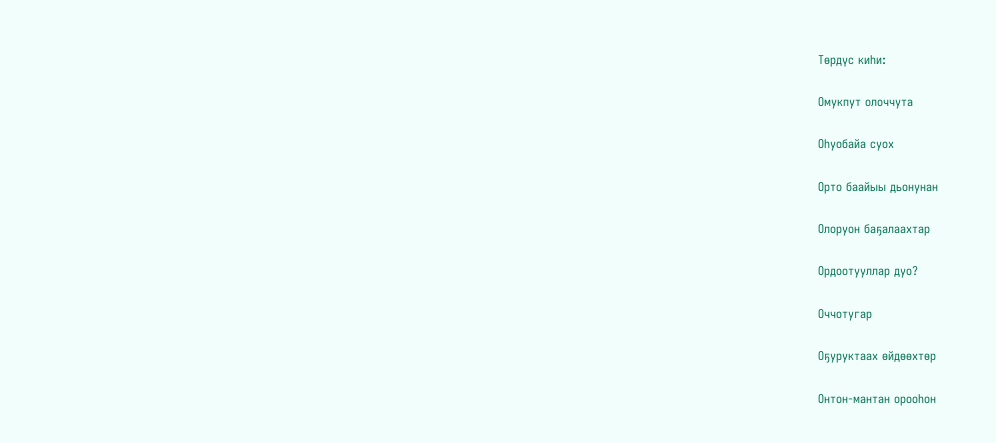Төрдүс киһи:

Омукпут олоччута

Оһуобайа суох

Орто баайыы дьонунан

Олоруон баҕалаахтар

Ордоотууллар дуо?

Оччотугар

Оҕуруктаах өйдөөхтөр

Онтон-мантан орооһон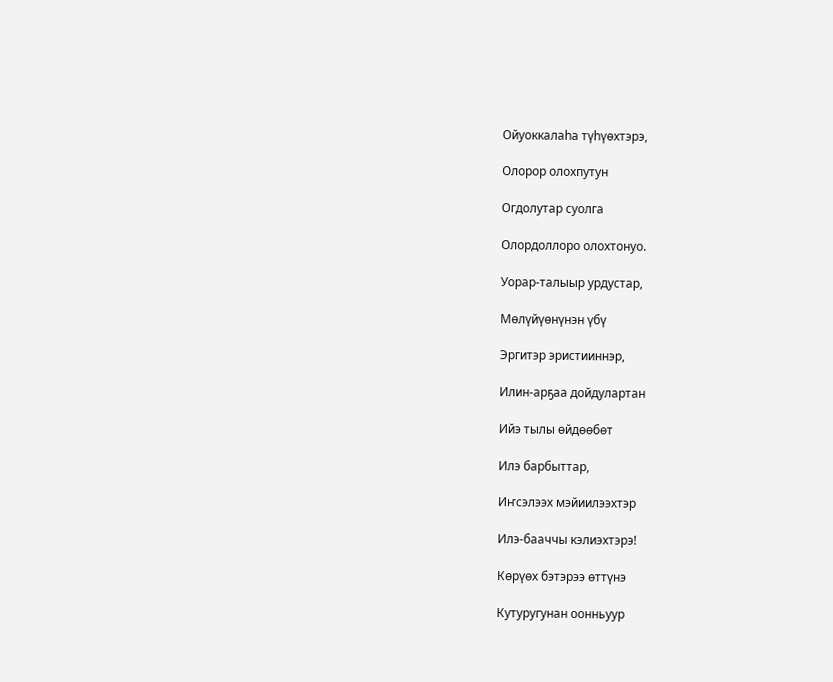Ойуоккалаһа түһүөхтэрэ,

Олорор олохпутун

Огдолутар суолга

Олордоллоро олохтонуо.

Уорар-талыыр урдустар,

Мөлүйүөнүнэн үбү

Эргитэр эристииннэр,

Илин-арҕаа дойдулартан

Ийэ тылы өйдөөбөт

Илэ барбыттар,

Иҥсэлээх мэйиилээхтэр

Илэ-бааччы кэлиэхтэрэ!

Көрүөх бэтэрээ өттүнэ

Кутуругунан оонньуур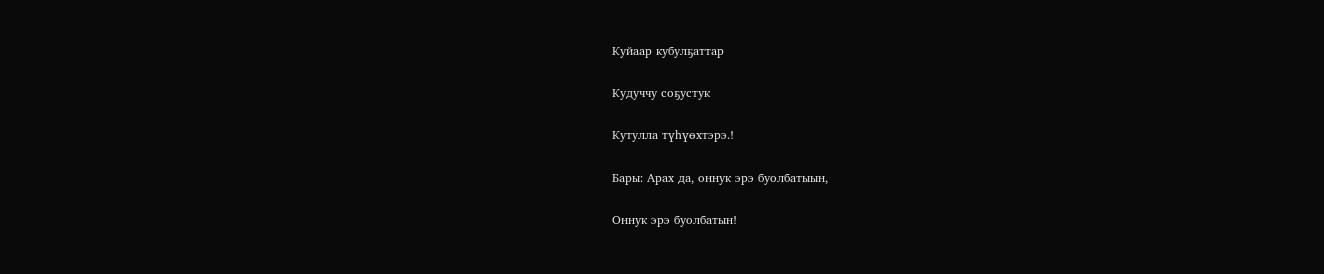Куйаар кубулҕаттар

Кудуччу соҕустук

Кутулла түһүөхтэрэ.!

Бары: Арах да, оннук эрэ буолбатыын,

Оннук эрэ буолбатын!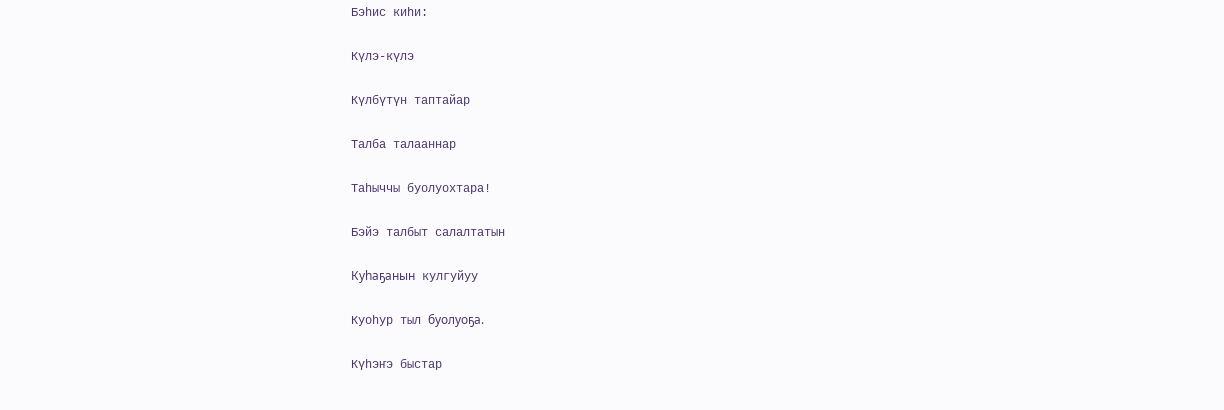Бэһис киһи:

Күлэ-күлэ

Күлбүтүн таптайар

Талба талааннар

Таһыччы буолуохтара!

Бэйэ талбыт салалтатын

Куһаҕанын кулгуйуу

Куоһур тыл буолуоҕа.

Күһэҥэ быстар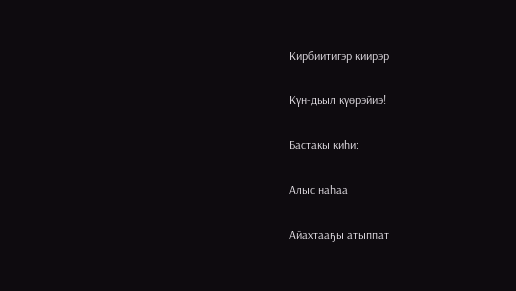Кирбиитигэр киирэр

Күн-дьыл күөрэйиэ!

Бастакы киһи:

Алыс наһаа

Айахтааҕы атыппат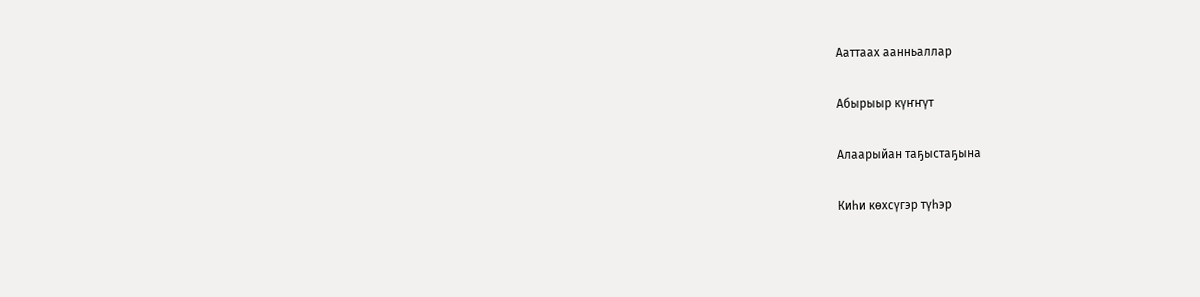Ааттаах аанньаллар

Абырыыр күҥҥүт

Алаарыйан таҕыстаҕына

Киһи көхсүгэр түһэр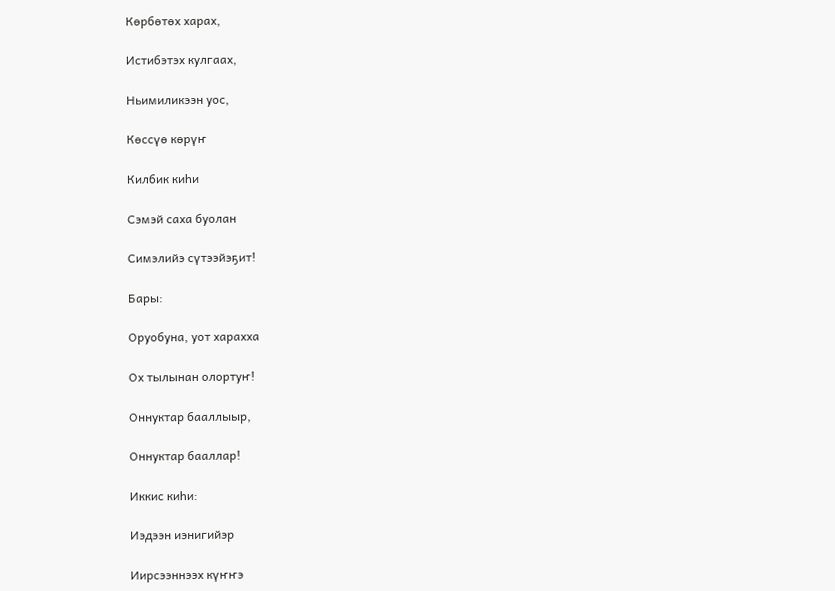Көрбөтөх харах,

Истибэтэх кулгаах,

Ньимиликээн уос,

Көссүө көрүҥ

Килбик киһи

Сэмэй саха буолан

Симэлийэ сүтээйэҕит!

Бары:

Оруобуна, уот харахха

Ох тылынан олортуҥ!

Оннуктар бааллыыр,

Оннуктар бааллар!

Иккис киһи:

Иэдээн иэнигийэр

Иирсээннээх күҥҥэ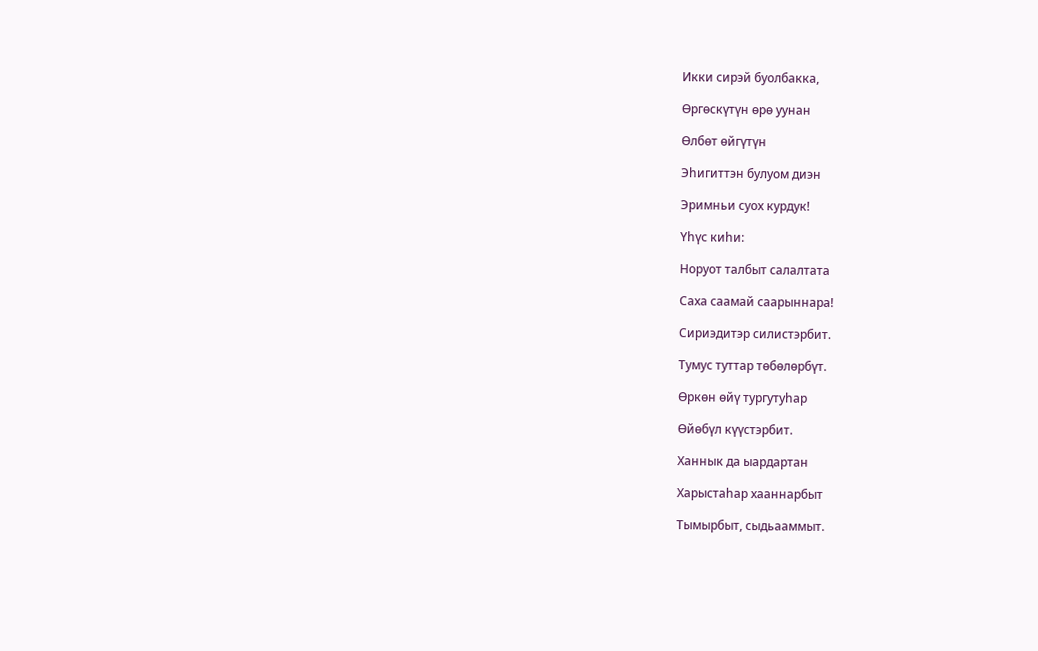Икки сирэй буолбакка,

Өргөскүтүн өрө уунан

Өлбөт өйгүтүн

Эһигиттэн булуом диэн

Эримньи суох курдук!

Үһүс киһи:

Норуот талбыт салалтата

Саха саамай саарыннара!

Сириэдитэр силистэрбит.

Тумус туттар төбөлөрбүт.

Өркөн өйү тургутуһар

Өйөбүл күүстэрбит.

Ханнык да ыардартан

Харыстаһар хааннарбыт

Тымырбыт, сыдьааммыт.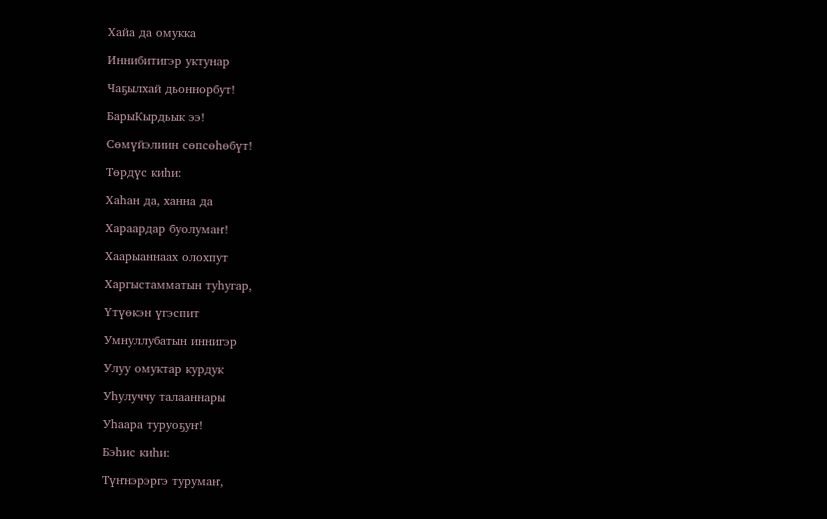Хайа да омукка

Иннибитигэр уктунар

Чаҕылхай дьоннорбут!

БарыКырдьык ээ!

Сөмүйэлиин сөпсөһөбүт!

Төрдүс киһи:

Хаһан да, ханна да

Хараардар буолумаҥ!

Хаарыаннаах олохпут

Харгыстамматын туһугар,

Үтүөкэн үгэспит

Умнуллубатын иннигэр

Улуу омуктар курдук

Уһулуччу талааннары

Уһаара туруоҕуҥ!

Бэһис киһи:

Түҥнэрэргэ турумаҥ,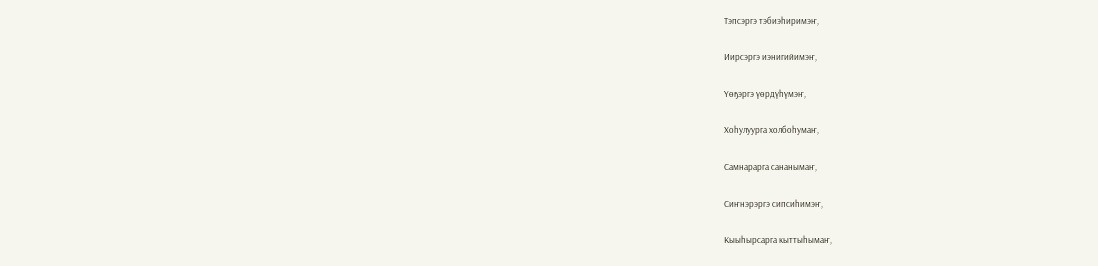Тэпсэргэ тэбиэһиримэҥ,

Иирсэргэ иэнигийимэҥ,

Үөҕэргэ үөрдүһүмэҥ,

Хоһулуурга холбоһумаҥ,

Самнарарга сананымаҥ,

Сиҥнэрэргэ сипсиһимэҥ,

Кыыһырсарга кыттыһымаҥ,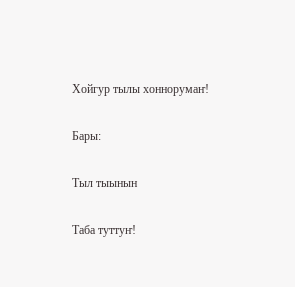Хойгур тылы хоннорумаҥ!

Бары:

Тыл тыынын

Таба туттуҥ!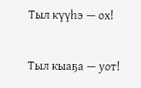Тыл күүһэ — ох!

Тыл кыаҕа — уот!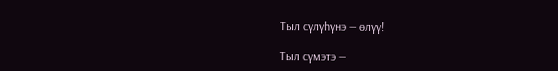Тыл сүлүһүнэ — өлүү!

Тыл сүмэтэ —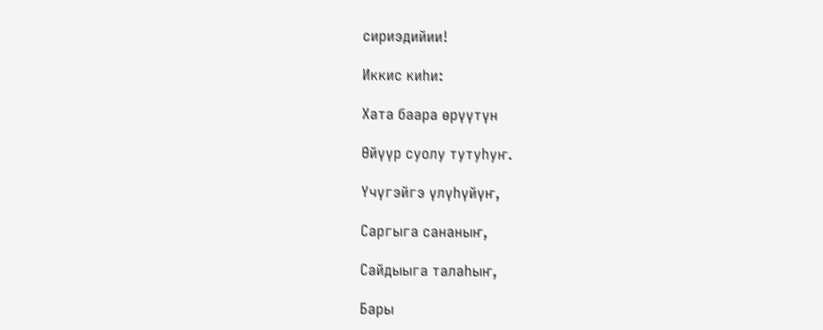сириэдийии!

Иккис киһи:

Хата баара өрүүтүн

Өйүүр суолу тутуһуҥ.

Үчүгэйгэ үлүһүйүҥ,

Саргыга сананыҥ,

Сайдыыга талаһыҥ,

Бары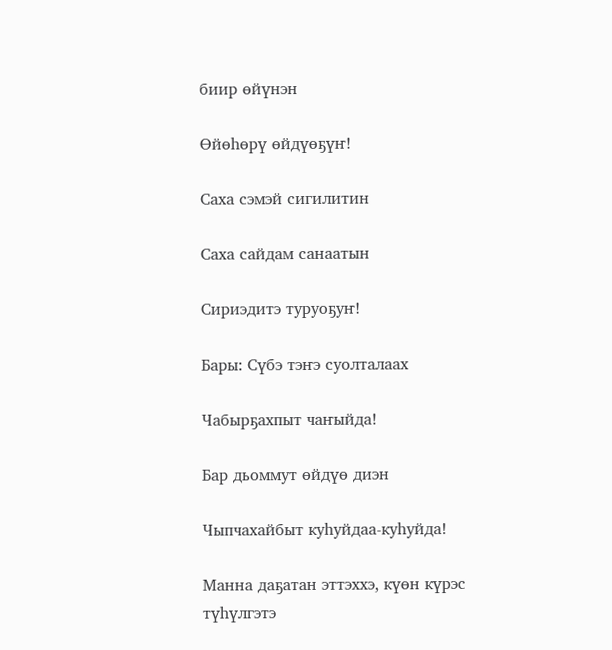биир өйүнэн

Өйөһөрү өйдүөҕүҥ!

Саха сэмэй сигилитин

Саха сайдам санаатын

Сириэдитэ туруоҕуҥ!

Бары: Сүбэ тэҥэ суолталаах

Чабырҕахпыт чаҥыйда!

Бар дьоммут өйдүө диэн

Чыпчахайбыт куһуйдаа-куһуйда!

Манна даҕатан эттэххэ, күөн күрэс түһүлгэтэ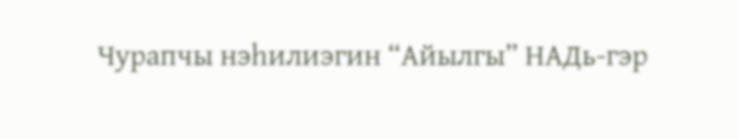Чурапчы нэһилиэгин “Айылгы” НАДь-гэр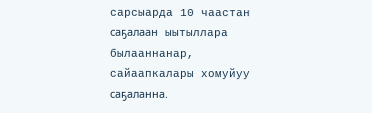сарсыарда 10 чаастан саҕалаан ыытыллара былааннанар, сайаапкалары хомуйуу саҕаланна.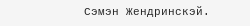Сэмэн Жендринскэй.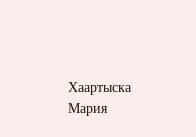Хаартыска Мария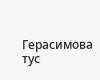Герасимова тус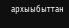архыыбыттан